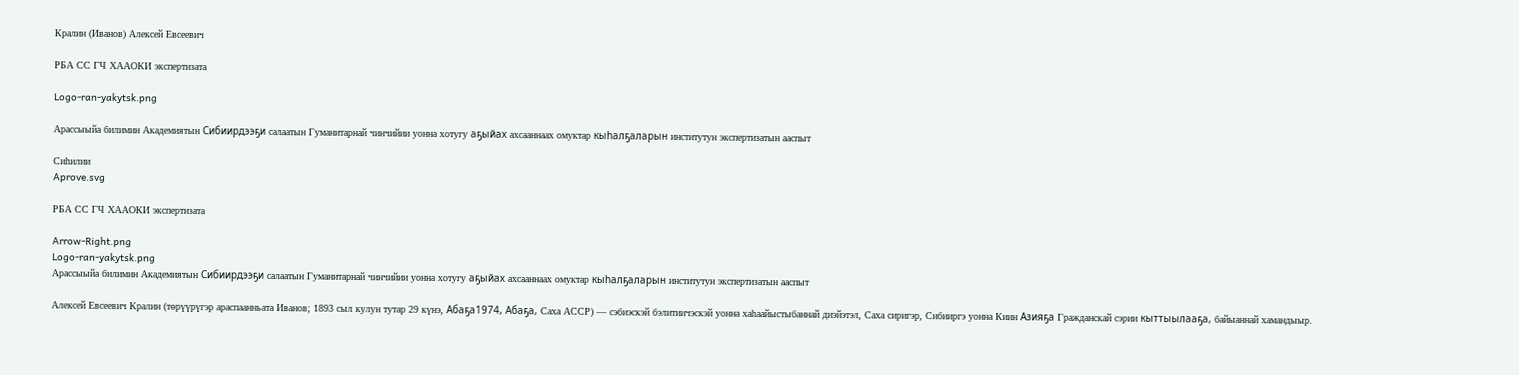Кралин (Иванов) Алексей Евсеевич

РБА СС ГЧ ХААОКИ экспертизата

Logo-ran-yakytsk.png

Арассыыйа билимин Академиятын Сибиирдээҕи салаатын Гуманитарнай чинчийии уонна хотугу аҕыйах ахсааннаах омуктар кыһалҕаларын институтун экспертизатын ааспыт

Сиһилии
Aprove.svg

РБА СС ГЧ ХААОКИ экспертизата

Arrow-Right.png
Logo-ran-yakytsk.png
Арассыыйа билимин Академиятын Сибиирдээҕи салаатын Гуманитарнай чинчийии уонна хотугу аҕыйах ахсааннаах омуктар кыһалҕаларын институтун экспертизатын ааспыт

Алексей Евсеевич Кралин (төрүүрүгэр араспаанньата Иванов; 1893 сыл кулун тутар 29 күнэ, Абаҕа1974, Абаҕа, Саха АССР) — сэбиэскэй бэлитиичэскэй уонна хаһаайыстыбаннай диэйэтэл, Саха сиригэр, Сибииргэ уонна Киин Азияҕа Гражданскай сэрии кыттыылааҕа, байыаннай хамандыыр.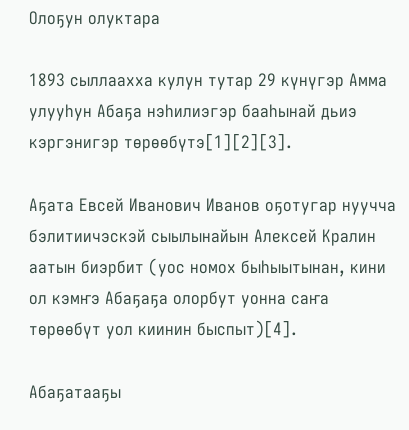Олоҕун олуктара

1893 сыллаахха кулун тутар 29 күнүгэр Амма улууһун Абаҕа нэһилиэгэр бааһынай дьиэ кэргэнигэр төрөөбүтэ[1][2][3].

Аҕата Евсей Иванович Иванов оҕотугар нуучча бэлитиичэскэй сыылынайын Алексей Кралин аатын биэрбит (уос номох быһыытынан, кини ол кэмҥэ Абаҕаҕа олорбут уонна саҥа төрөөбүт уол киинин быспыт)[4].

Абаҕатааҕы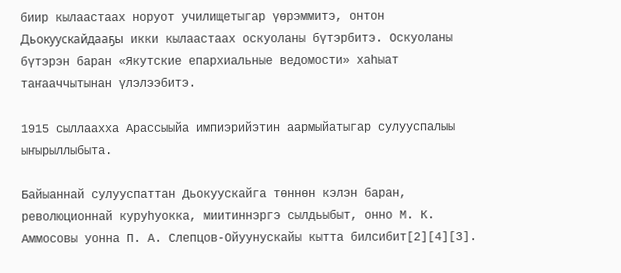биир кылаастаах норуот училищетыгар үөрэммитэ, онтон Дьокуускайдааҕы икки кылаастаах оскуоланы бүтэрбитэ. Оскуоланы бүтэрэн баран «Якутские епархиальные ведомости» хаһыат таҥааччытынан үлэлээбитэ.

1915 сыллаахха Арассыыйа импиэрийэтин аармыйатыгар сулууспалыы ыҥырыллыбыта.

Байыаннай сулууспаттан Дьокуускайга төннөн кэлэн баран, революционнай куруһуокка, миитиннэргэ сылдьыбыт, онно М. К. Аммосовы уонна П. А. Слепцов-Ойуунускайы кытта билсибит[2][4][3].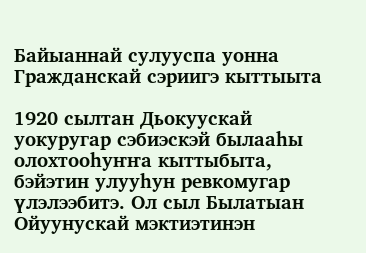Байыаннай сулууспа уонна Гражданскай сэриигэ кыттыыта

1920 сылтан Дьокуускай уокуругар сэбиэскэй былааһы олохтооһуҥҥа кыттыбыта, бэйэтин улууһун ревкомугар үлэлээбитэ. Ол сыл Былатыан Ойуунускай мэктиэтинэн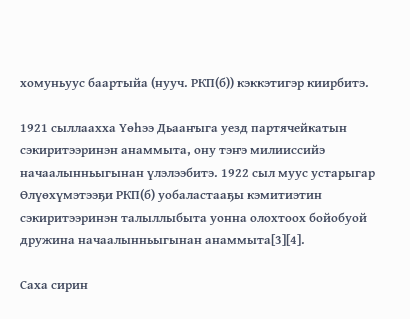хомуньуус баартыйа (нууч. РКП(б)) кэккэтигэр киирбитэ.

1921 сыллаахха Үөһээ Дьааҥыга уезд партячейкатын сэкиритээринэн анаммыта, ону тэҥэ милииссийэ начаалынньыгынан үлэлээбитэ. 1922 сыл муус устарыгар Өлүөхүмэтээҕи РКП(б) уобаластааҕы кэмитиэтин сэкиритээринэн талыллыбыта уонна олохтоох бойобуой дружина начаалынньыгынан анаммыта[3][4].

Саха сирин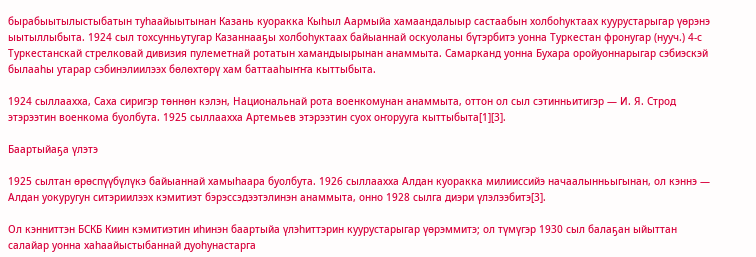бырабыытылыстыбатын туһаайыытынан Казань куоракка Кыһыл Аармыйа хамаандалыыр састаабын холбоһуктаах куурустарыгар үөрэнэ ыытыллыбыта. 1924 сыл тохсунньутугар Казаннааҕы холбоһуктаах байыаннай оскуоланы бүтэрбитэ уонна Туркестан фронугар (нууч.) 4-с Туркестанскай стрелковай дивизия пулеметнай ротатын хамандыырынан анаммыта. Самарканд уонна Бухара оройуоннарыгар сэбиэскэй былааһы утарар сэбинэлиилээх бөлөхтөрү хам баттааһыҥҥа кыттыбыта.

1924 сыллаахха, Саха сиригэр төннөн кэлэн, Национальнай рота военкомунан анаммыта, оттон ол сыл сэтинньитигэр — И. Я. Строд этэрээтин военкома буолбута. 1925 сыллаахха Артемьев этэрээтин суох оҥорууга кыттыбыта[1][3].

Баартыйаҕа үлэтэ

1925 сылтан өрөспүүбүлүкэ байыаннай хамыһаара буолбута. 1926 сыллаахха Алдан куоракка милииссийэ начаалынньыгынан, ол кэннэ — Алдан уокуругун ситэриилээх кэмитиэт бэрэссэдээтэлинэн анаммыта, онно 1928 сылга диэри үлэлээбитэ[3].

Ол кэнниттэн БСКБ Киин кэмитиэтин иһинэн баартыйа үлэһиттэрин куурустарыгар үөрэммитэ; ол түмүгэр 1930 сыл балаҕан ыйыттан салайар уонна хаһаайыстыбаннай дуоһунастарга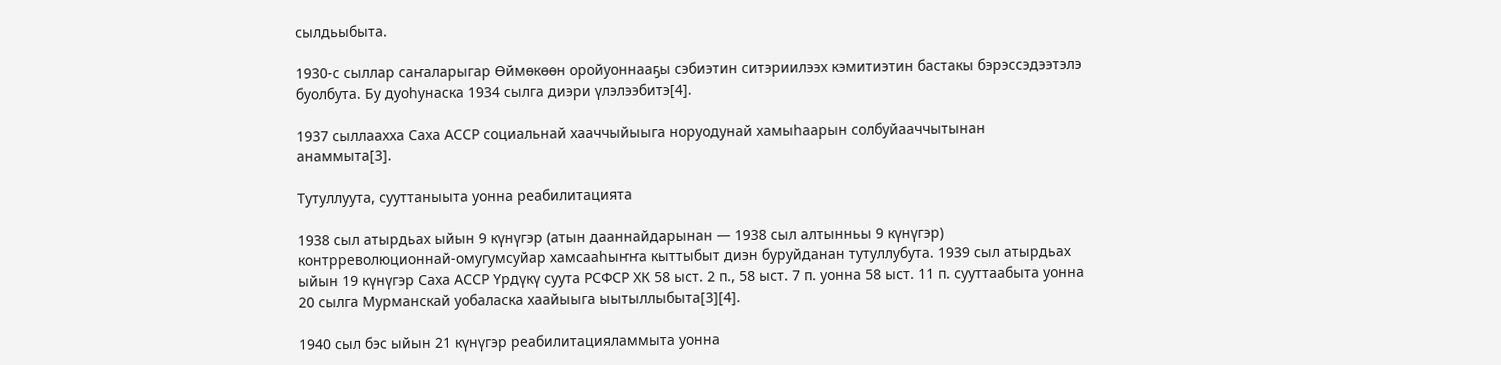сылдьыбыта.

1930-с сыллар саҥаларыгар Өймөкөөн оройуоннааҕы сэбиэтин ситэриилээх кэмитиэтин бастакы бэрэссэдээтэлэ буолбута. Бу дуоһунаска 1934 сылга диэри үлэлээбитэ[4].

1937 сыллаахха Саха АССР социальнай хааччыйыыга норуодунай хамыһаарын солбуйааччытынан анаммыта[3].

Тутуллуута, сууттаныыта уонна реабилитацията

1938 сыл атырдьах ыйын 9 күнүгэр (атын дааннайдарынан — 1938 сыл алтынньы 9 күнүгэр) контрреволюционнай-омугумсуйар хамсааһыҥҥа кыттыбыт диэн буруйданан тутуллубута. 1939 сыл атырдьах ыйын 19 күнүгэр Саха АССР Үрдүкү суута РСФСР ХК 58 ыст. 2 п., 58 ыст. 7 п. уонна 58 ыст. 11 п. сууттаабыта уонна 20 сылга Мурманскай уобаласка хаайыыга ыытыллыбыта[3][4].

1940 сыл бэс ыйын 21 күнүгэр реабилитацияламмыта уонна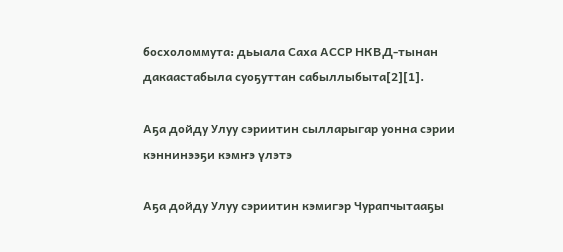босхоломмута: дьыала Саха АССР НКВД-тынан дакаастабыла суоҕуттан сабыллыбыта[2][1].

Аҕа дойду Улуу сэриитин сылларыгар уонна сэрии кэннинээҕи кэмҥэ үлэтэ

Аҕа дойду Улуу сэриитин кэмигэр Чурапчытааҕы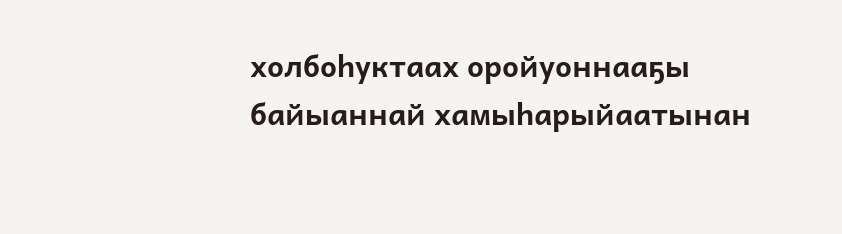холбоһуктаах оройуоннааҕы байыаннай хамыһарыйаатынан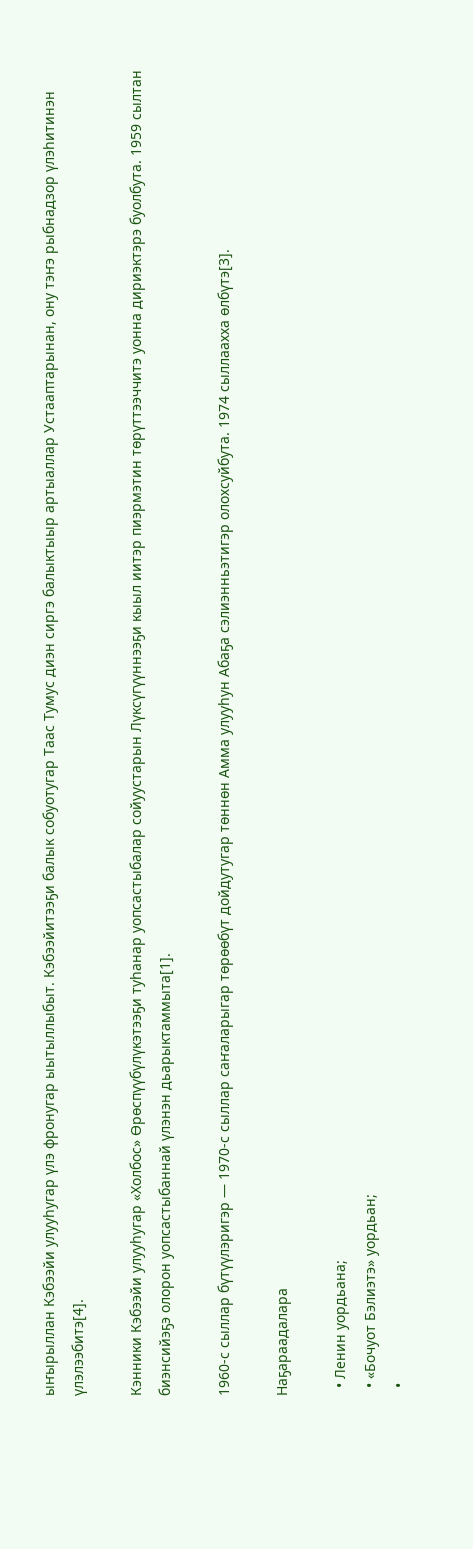ыҥырыллан Кэбээйи улууһугар үлэ фронугар ыытыллыбыт. Кэбээйитээҕи балык собуотугар Таас Тумус диэн сиргэ балыктыыр артыаллар Устааптарынан, ону тэҥэ рыбнадзор үлэһитинэн үлэлээбитэ[4].

Кэнники Кэбээйи улууһугар «Холбос» Өрөспүүбүлүкэтээҕи туһанар уопсастыбалар сойуустарын Лүксүгүүннээҕи кыыл иитэр пиэрмэтин төрүттээччитэ уонна дириэктэрэ буолбута. 1959 сылтан биэнсийэҕэ олорон уопсастыбаннай үлэнэн дьарыктаммыта[1].

1960-с сыллар бүтүүлэригэр — 1970-с сыллар саҥаларыгар төрөөбүт дойдутугар төннөн Амма улууһун Абаҕа сэлиэнньэтигэр олохсуйбута. 1974 сыллаахха өлбүтэ[3].

Наҕараадалара

  • Ленин уордьана;
  • «Бочуот Бэлиэтэ» уордьан;
  •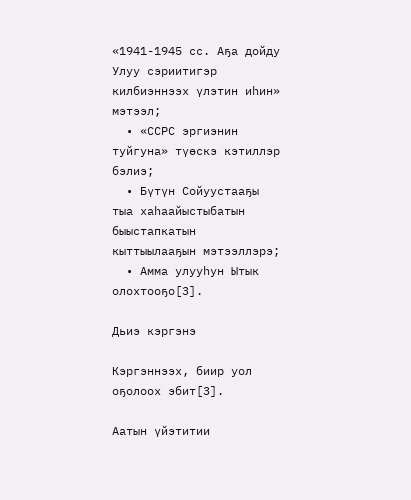«1941-1945 сс. Аҕа дойду Улуу сэриитигэр килбиэннээх үлэтин иһин» мэтээл;
  • «ССРС эргиэнин туйгуна» түөскэ кэтиллэр бэлиэ;
  • Бүтүн Сойуустааҕы тыа хаһаайыстыбатын быыстапкатын кыттыылааҕын мэтээллэрэ;
  • Амма улууһун Ытык олохтооҕо[3].

Дьиэ кэргэнэ

Кэргэннээх, биир уол оҕолоох эбит[3].

Аатын үйэтитии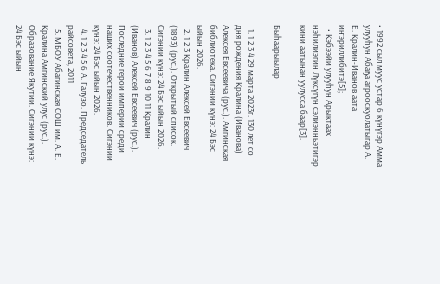• 1992 сыл муус устар 6 күнүгэр Амма улууһун Абаҕа агрооскуолатыгар А. Е. Кралин-Иванов аата иҥэриллибитэ[5];
  • Кэбээйи улууһун Арыктаах нэһилиэгин Лүксүгүн сэлиэнньэтигэр кини аатынан уулусса баар[3].

Быһаарыылар

  1. 1 2 3 4 29 марта 2023г. 130 лет со дня рождения Кралина (Иванова) Алексея Евсеевича (рус.). Амгинская библиотека. Сигэнии күнэ: 24 Бэс ыйын 2026.
  2. 1 2 3 Кралин Алексей Евсеевич (1893) (рус.). Открытый список. Сигэнии күнэ: 24 Бэс ыйын 2026.
  3. 1 2 3 4 5 6 7 8 9 10 11 Кралин (Иванов) Алексей Евсеевич (рус.). Последние герои империи среди наших соотечественников. Сигэнии күнэ: 24 Бэс ыйын 2026.
  4. 1 2 3 4 5 6 А. Галузо. Председатель райсовета, 2011
  5. МБОУ Абагинская СОШ им. А. Е. Кралина Амгинский улус (рус.). Образование Якутии. Сигэнии күнэ: 24 Бэс ыйын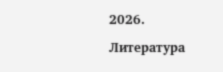2026.

Литература